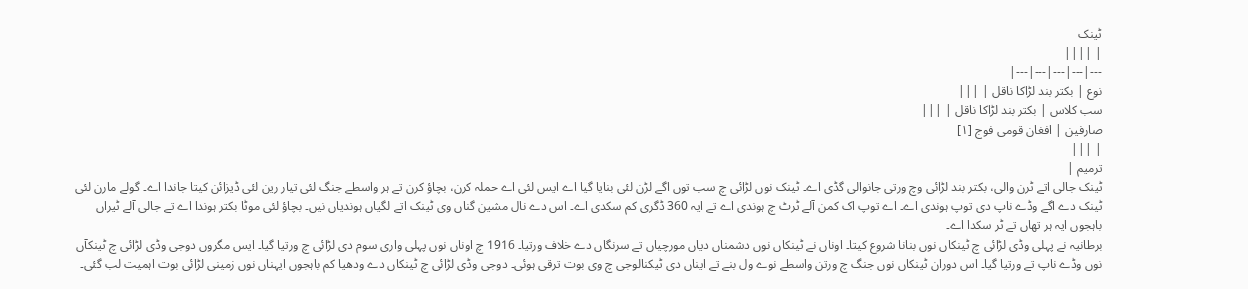ٹینک
| ||||
---|---|---|---|---|
نوع | بکتر بند لڑاکا ناقل | |||
سب کلاس | بکتر بند لڑاکا ناقل | |||
صارفین | افغان قومی فوج [۱]
| |||
ترمیم |
ٹینک جالی اتے ٹرن والی، بکتر بند لڑائی وچ ورتی جانوالی گڈی اے۔ ٹینک نوں لڑائی چ سب توں اگے لڑن لئی بنایا گیا اے ایس لئی اے حملہ کرن، بچاؤ کرن تے ہر واسطے جنگ لئی تیار رین لئی ڈیزائن کیتا جاندا اے۔ گولے مارن لئی ٹینک دے اگے وڈے ناپ دی توپ ہوندی اے۔ اے توپ اک کمن آلے ٹرٹ چ ہوندی اے تے ایہ 360 ڈگری کم سکدی اے۔ اس دے نال مشین گناں وی ٹینک اتے لگیاں ہوندیاں نیں۔ بچاؤ لئی موٹا بکتر ہوندا اے تے جالی آلے ٹیراں باہجوں ایہ ہر تھاں تے ٹر سکدا اے۔
برطانیہ نے پہلی وڈی لڑائی چ ٹینکاں نوں بنانا شروع کیتا۔ اوناں نے ٹینکاں نوں دشمناں دیاں مورچیاں تے سرنگاں دے خلاف ورتیا۔ 1916 چ اوناں نوں پہلی واری سوم دی لڑائی چ ورتیا گیا۔ ایس مگروں دوجی وڈی لڑائی چ ٹینکآں نوں وڈے ناپ تے ورتیا گیا۔ اس دوران ٹینکاں نوں جنگ چ ورتن واسطے نوے ول بنے تے ایناں دی ٹیکنالوجی چ وی بوت ترقی ہوئی۔ دوجی وڈی لڑائی چ ٹینکاں دے ودھیا کم باہجوں ایہناں نوں زمینی لڑائی بوت اہمیت لب گئی۔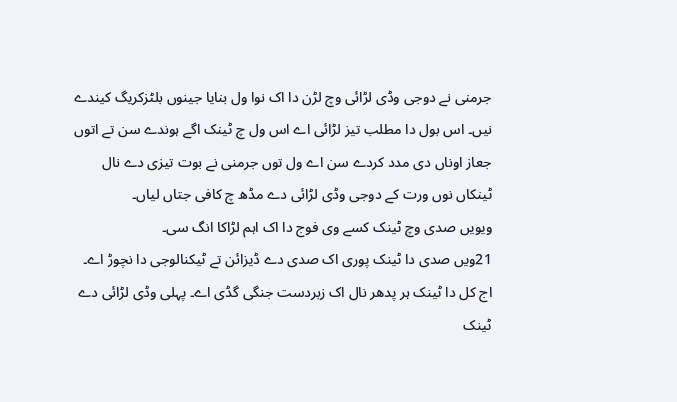جرمنی نے دوجی وڈی لڑائی وچ لڑن دا اک نوا ول بنایا جینوں بلٹزکریگ کیندے نیں۔ اس بول دا مطلب تیز لڑائی اے اس ول چ ٹینک اگے ہوندے سن تے اتوں جعاز اوناں دی مدد کردے سن اے ول توں جرمنی نے بوت تیزی دے نال ٹینکاں نوں ورت کے دوجی وڈی لڑائی دے مڈھ چ کافی جتاں لیاں۔
ویویں صدی وچ ٹینک کسے وی فوج دا اک اہم لڑاکا انگ سی۔
21ویں صدی دا ٹینک پوری اک صدی دے ڈیزائن تے ٹیکنالوجی دا نچوڑ اے۔ اج کل دا ٹینک ہر پدھر نال اک زبردست جنگی گڈی اے۔ پہلی وڈی لڑائی دے ٹینک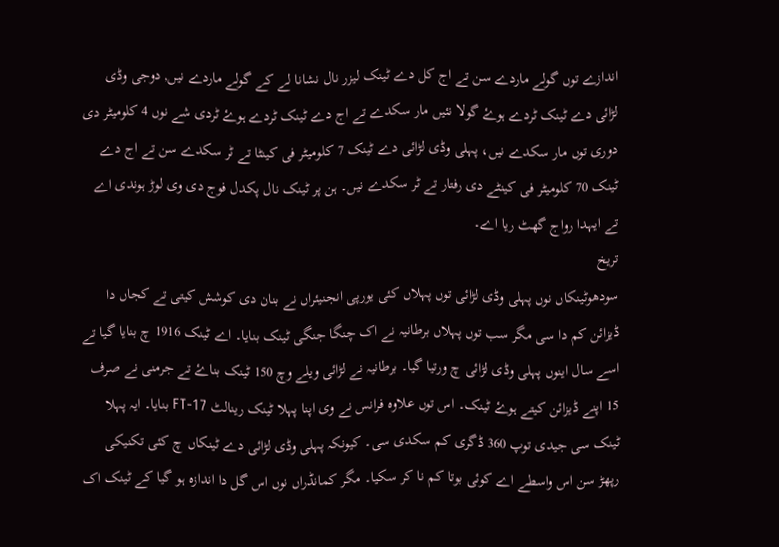اندازے توں گولے ماردے سن تے اج کل دے ٹینک ليزر نال نشانا لے کے گولے ماردے نیں, دوجی وڈی لڑائی دے ٹینک ٹردے ہوۓ گولا نئیں مار سکدے تے اج دے ٹینک ٹردے ہوۓ ٹردی شے نوں 4 کلومیٹر دی دوری توں مار سکدے نیں، پہلی وڈی لڑائی دے ٹینک 7 کلومیٹر فی کینٹا تے ٹر سکدے سن تے اج دے ٹینک 70 کلومیٹر فی کینٹے دی رفتار تے ٹر سکدے نیں۔ ہن پر ٹینک نال پکدل فوج دی وی لوڑ ہوندی اے تے ایہدا رواج گھٹ ریا اے۔
تریخ
سودھوٹینکاں نوں پہلی وڈی لڑائی توں پہلاں کئی یورپی انجنیئراں نے بنان دی کوشش کیتی تے کجاں دا ڈیزائن کم دا سی مگر سب توں پہلاں برطانیہ نے اک چنگا جنگی ٹینک بنایا۔ اے ٹینک 1916 چ بنایا گیا تے اسے سال اینوں پہلی وڈی لڑائی چ ورتیا گیا۔ برطانیہ نے لڑائی ویلے وچ 150 ٹینک بناۓ تے جرمنی نے صرف 15 اپنے ڈیزائن کیتے ہوۓ ٹینک۔ اس توں علاوہ فرانس نے وی اپنا پہلا ٹینک رینالٹ FT-17 بنایا۔ ایہ پہلا ٹینک سی جیدی توپ 360 ڈگری کم سکدی سی۔ کیونکہ پہلی وڈی لڑائی دے ٹینکاں چ کئی تکنیکی رپھڑ سن اس واسطے اے کوئی بوتا کم نا کر سکیا۔ مگر کمانڈراں نوں اس گل دا اندازہ ہو گیا کے ٹینک اک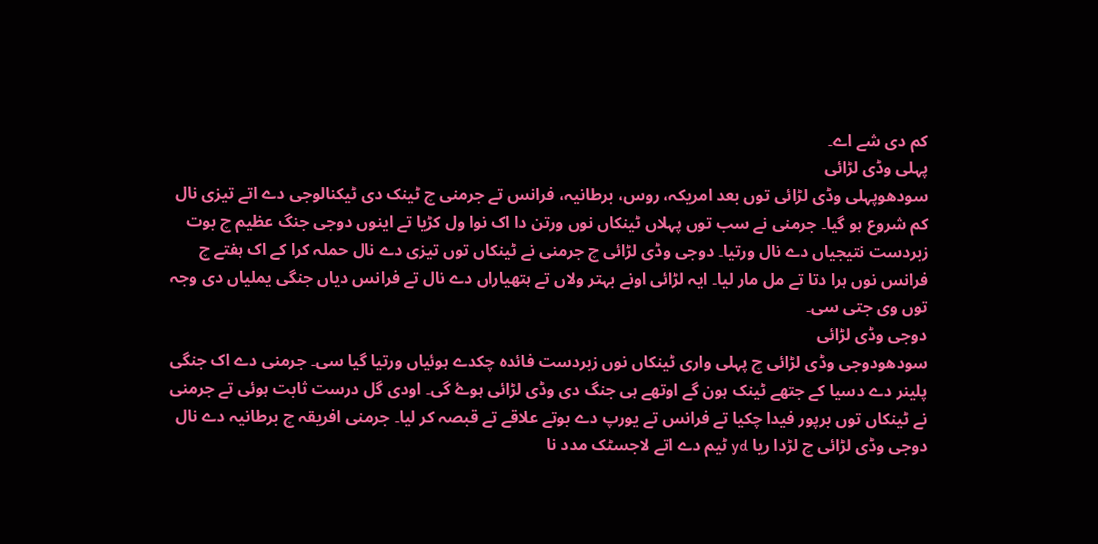کم دی شے اے۔
پہلی وڈی لڑائی
سودھوپہلی وڈی لڑائی توں بعد امریکہ، روس، برطانیہ، فرانس تے جرمنی چ ٹینک دی ٹیکنالوجی دے اتے تیزی نال کم شروع ہو گیا۔ جرمنی نے سب توں پہلاں ٹینکاں نوں ورتن دا اک نوا ول کڑیا تے اینوں دوجی جنگ عظیم چ بوت زبردست نتیجیاں دے نال ورتیا۔ دوجی وڈی لڑائی چ جرمنی نے ٹینکاں توں تیزی دے نال حملہ کرا کے اک ہفتے چ فرانس نوں ہرا دتا تے مل مار لیا۔ ایہ لڑائی اونے بہتر ولاں تے ہتھیاراں دے نال تے فرانس دیاں جنگی یملیاں دی وجہ توں وی جتی سی۔
دوجی وڈی لڑائی
سودھودوجی وڈی لڑائی چ پہلی واری ٹینکاں نوں زبردست فائدہ چکدے ہوئیاں ورتیا گیا سی۔ جرمنی دے اک جنگی پلینر دے دسیا کے جتھے ٹینک ہون گے اوتھے ہی جنگ دی وڈی لڑائی ہوۓ گی۔ اودی گل درست ثابت ہوئی تے جرمنی نے ٹینکاں توں برپور فیدا چکیا تے فرانس تے یورپ دے بوتے علاقے تے قبصہ کر لیا۔ جرمنی افریقہ چ برطانیہ دے نال دوجی وڈی لڑائی چ لڑدا ریا yd ٹیم دے اتے لاجسٹک مدد نا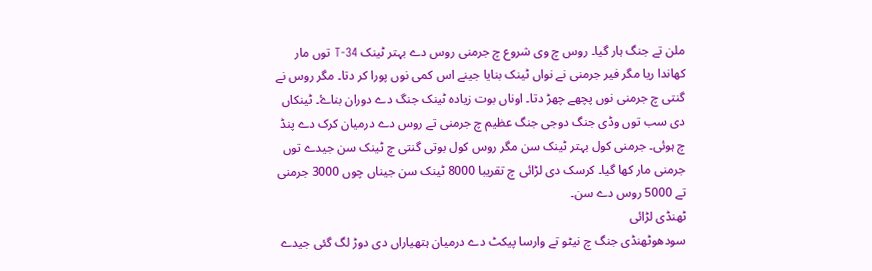ملن تے جنگ ہار گیا۔ روس چ وی شروع چ جرمنی روس دے بہتر ٹینک T-34 توں مار کھاندا ریا مگر فیر جرمنی نے نواں ٹینک بنایا جینے اس کمی نوں پورا کر دتا۔ مگر روس نے گنتی چ جرمنی نوں پچھے چھڑ دتا۔ اوناں بوت زيادہ ٹینک جنگ دے دوران بناۓ۔ ٹینکاں دی سب توں وڈی جنگ دوجی جنگ عظیم چ جرمنی تے روس دے درمیان کرک دے پنڈ چ ہوئی۔ جرمنی کول بہتر ٹینک سن مگر روس کول بوتی گنتی چ ٹینک سن جیدے توں جرمنی مار کھا گیا۔ کرسک دی لڑائی چ تقریبا 8000 ٹینک سن جیناں چوں 3000 جرمنی تے 5000 روس دے سن۔
ٹھنڈی لڑائی
سودھوٹھنڈی جنگ چ نیٹو تے وارسا پیکٹ دے درمیان ہتھیاراں دی دوڑ لگ گئی جیدے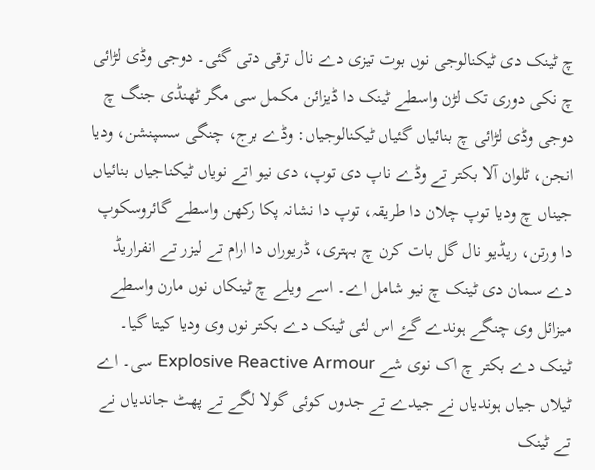چ ٹینک دی ٹیکنالوجی نوں بوت تیزی دے نال ترقی دتی گئی۔ دوجی وڈی لڑائی چ نکی دوری تک لڑن واسطے ٹینک دا ڈیزائن مکمل سی مگر ٹھنڈی جنگ چ دوجی وڈی لڑائی چ بنائیاں گئیاں ٹیکنالوجیاں: وڈے برج، چنگی سسپنشن، ودیا انجن، ٹلوان آلا بکتر تے وڈے ناپ دی توپ، دی نیو اتے نویاں ٹیکناجیاں بنائیاں جیناں چ ودیا توپ چلان دا طریقہ، توپ دا نشانہ پکا رکھن واسطے گائروسکوپ دا ورتن، ریڈیو نال گل بات کرن چ بہتری، ڈریوراں دا ارام تے لیزر تے انفراریڈ دے سمان دی ٹینک چ نیو شامل اے۔ اسے ویلے چ ٹینکاں نوں مارن واسطے میزائل وی چنگے ہوندے گۓ اس لئی ٹینک دے بکتر نوں وی ودیا کیتا گیا۔ ٹینک دے بکتر چ اک نوی شے Explosive Reactive Armour سی۔ اے ٹیلاں جیاں ہوندیاں نے جیدے تے جدوں کوئی گولا لگے تے پھٹ جاندیاں نے تے ٹینک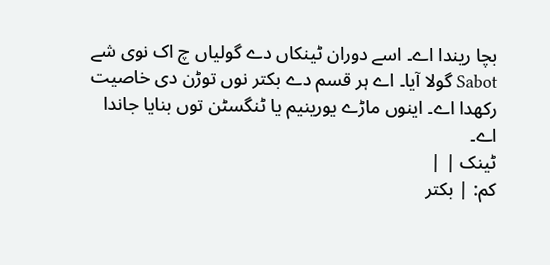بچا ریندا اے۔ اسے دوران ٹینکاں دے گولیاں چ اک نوی شے Sabot گولا آیا۔ اے ہر قسم دے بکتر نوں توڑن دی خاصیت رکھدا اے۔ اینوں ماڑے یورینیم یا ٹنگسٹن توں بنایا جاندا اے۔
ٹینک | |
کم: | بکتر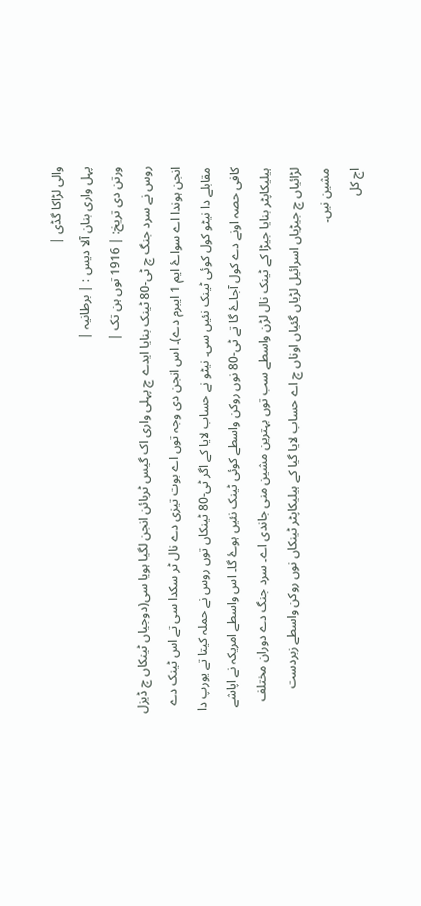والی لڑاکا گڈی |
پہل واری بنان آلا دیس : | برطانیہ |
ورتن دی تریخ: | 1916 توں ہن تک |
روس نے سرد جنگ چ ٹی-80 ٹینک بنایا ایدے چ پہلی واری اک گیس ٹربائن انجن لگیا ہویا سی(دوجیاں ٹینکاں چ ڈیزل انجن ہوندا اے سواۓ ایم 1 ایبرم دے)۔ اس انجن دی وجہ توں اے بوت تیزی دے نال ٹر سکدا سی تے اس ٹینک دے مقابلے دا نیٹو کول کوئی ٹینک نئیں سی۔ نیٹو نے حساب لایا کے اگر ٹی-80 ٹینکاں توں روس نے حملہ کیتا تے یورپ دا کافی حصہ اونے دے کول آجاۓ گا تے ٹی-80 نوں روکن واسطے کوئی ٹینک نئیں ہوۓ گا۔ اس واسطے امریکہ نے اپاشے ہیلیکاپٹر بنایا جیڑا کے ٹینک نال لڑن واسطے سب توں بہترین مشین منی جاندی اے۔ سرد جنگ دے دوران مختلف لڑائیاں چ جیڑیاں اسرائیل لڑیاں گئیاں اوناں چ اے حساب لایا گیا کے ہیلیکاپٹر ٹینکاں نوں روکن واسطے زبردست مشین نیں۔
اج کل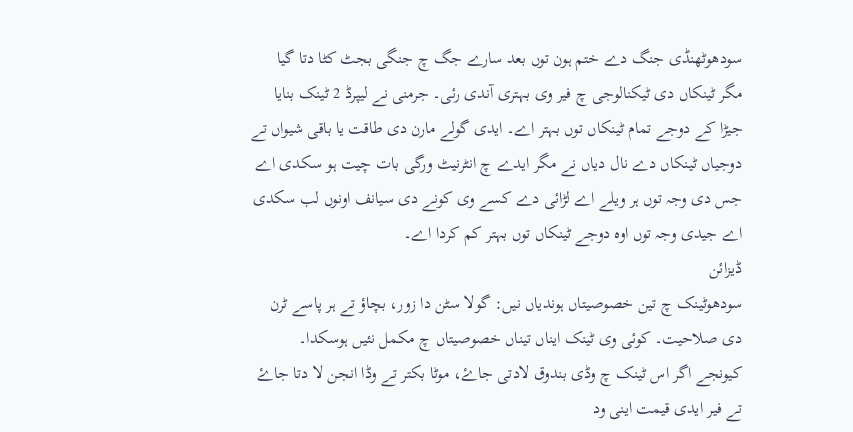سودھوٹھنڈی جنگ دے ختم ہون توں بعد سارے جگ چ جنگی بجٹ کٹا دتا گیا مگر ٹینکاں دی ٹیکنالوجی چ فیر وی بہتری آندی رئی۔ جرمنی نے لیپرڈ 2 ٹینک بنایا جیڑا کے دوجے تمام ٹینکاں توں بہتر اے۔ ایدی گولے مارن دی طاقت یا باقی شیواں تے دوجیاں ٹینکاں دے نال دیاں نے مگر ایدے چ انٹرنیٹ ورگی بات چیت ہو سکدی اے جس دی وجہ توں ہر ویلے اے لڑائی دے کسے وی کونے دی سیانف اونوں لب سکدی اے جیدی وجہ توں اوہ دوجے ٹینکاں توں بہتر کم کردا اے۔
ڈیزائن
سودھوٹینک چ تین خصوصیتاں ہوندیاں نیں: گولا سٹن دا زور، بچاؤ تے ہر پاسے ٹرن دی صلاحیت۔ کوئی وی ٹینک ایناں تیناں خصوصیتاں چ مکمل نئیں ہوسکدا۔ کیونجے اگر اس ٹینک چ وڈی بندوق لادتی جاۓ، موٹا بکتر تے وڈا انجن لا دتا جاۓ تے فیر ایدی قیمت اینی ود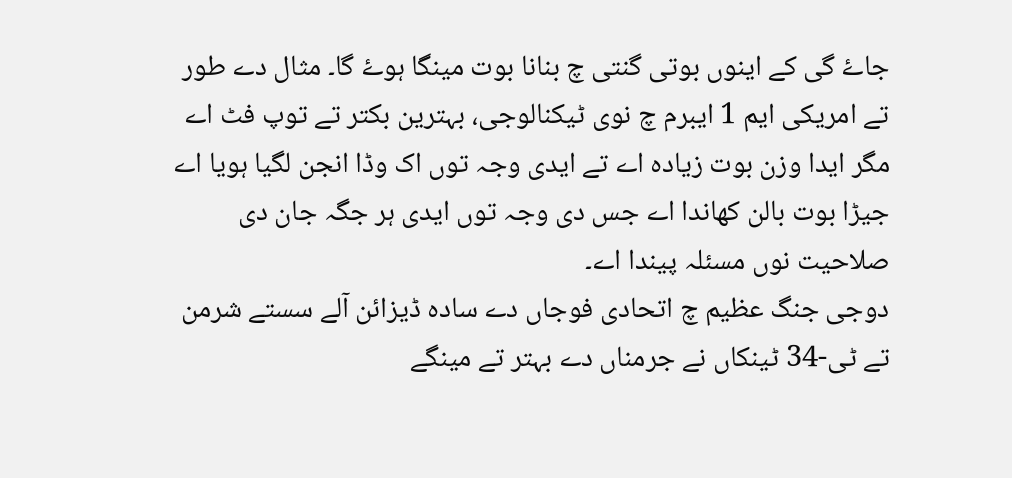جاۓ گی کے اینوں بوتی گنتی چ بنانا بوت مینگا ہوۓ گا۔ مثال دے طور تے امریکی ایم 1 ایبرم چ نوی ٹیکنالوجی، بہترین بکتر تے توپ فٹ اے مگر ایدا وزن بوت زیادہ اے تے ایدی وجہ توں اک وڈا انجن لگیا ہویا اے جیڑا بوت بالن کھاندا اے جس دی وجہ توں ایدی ہر جگہ جان دی صلاحیت نوں مسئلہ پیندا اے۔
دوجی جنگ عظیم چ اتحادی فوجاں دے سادہ ڈیزائن آلے سستے شرمن تے ٹی-34 ٹینکاں نے جرمناں دے بہتر تے مینگے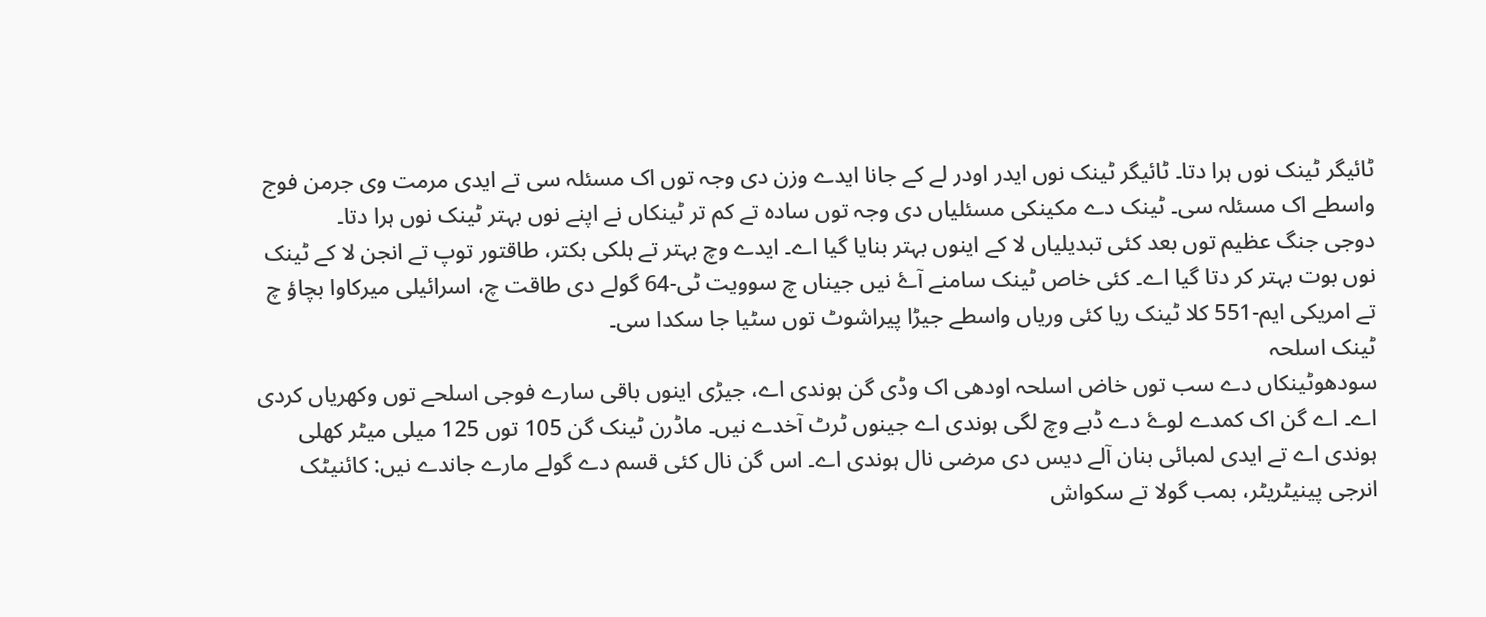ٹائیگر ٹینک نوں ہرا دتا۔ ٹائیگر ٹینک نوں ایدر اودر لے کے جانا ایدے وزن دی وجہ توں اک مسئلہ سی تے ایدی مرمت وی جرمن فوج واسطے اک مسئلہ سی۔ ٹینک دے مکینکی مسئلیاں دی وجہ توں سادہ تے کم تر ٹینکاں نے اپنے نوں بہتر ٹینک نوں ہرا دتا۔
دوجی جنگ عظیم توں بعد کئی تبدیلیاں لا کے اینوں بہتر بنایا گیا اے۔ ایدے وچ بہتر تے ہلکی بکتر، طاقتور توپ تے انجن لا کے ٹینک نوں بوت بہتر کر دتا گیا اے۔ کئی خاص ٹینک سامنے آۓ نیں جیناں چ سوویت ٹی-64 گولے دی طاقت چ، اسرائیلی میرکاوا بچاؤ چ تے امریکی ایم-551 کلا ٹینک ریا کئی وریاں واسطے جیڑا پیراشوٹ توں سٹیا جا سکدا سی۔
ٹینک اسلحہ
سودھوٹینکاں دے سب توں خاض اسلحہ اودھی اک وڈی گن ہوندی اے، جیڑی اینوں باقی سارے فوجی اسلحے توں وکھریاں کردی اے۔ اے گن اک کمدے لوۓ دے ڈبے وچ لگی ہوندی اے جینوں ٹرٹ آخدے نیں۔ ماڈرن ٹینک گن 105 توں 125 میلی میٹر کھلی ہوندی اے تے ایدی لمبائی بنان آلے دیس دی مرضی نال ہوندی اے۔ اس گن نال کئی قسم دے گولے مارے جاندے نیں: کائنیٹک انرجی پینیٹریٹر، بمب گولا تے سکواش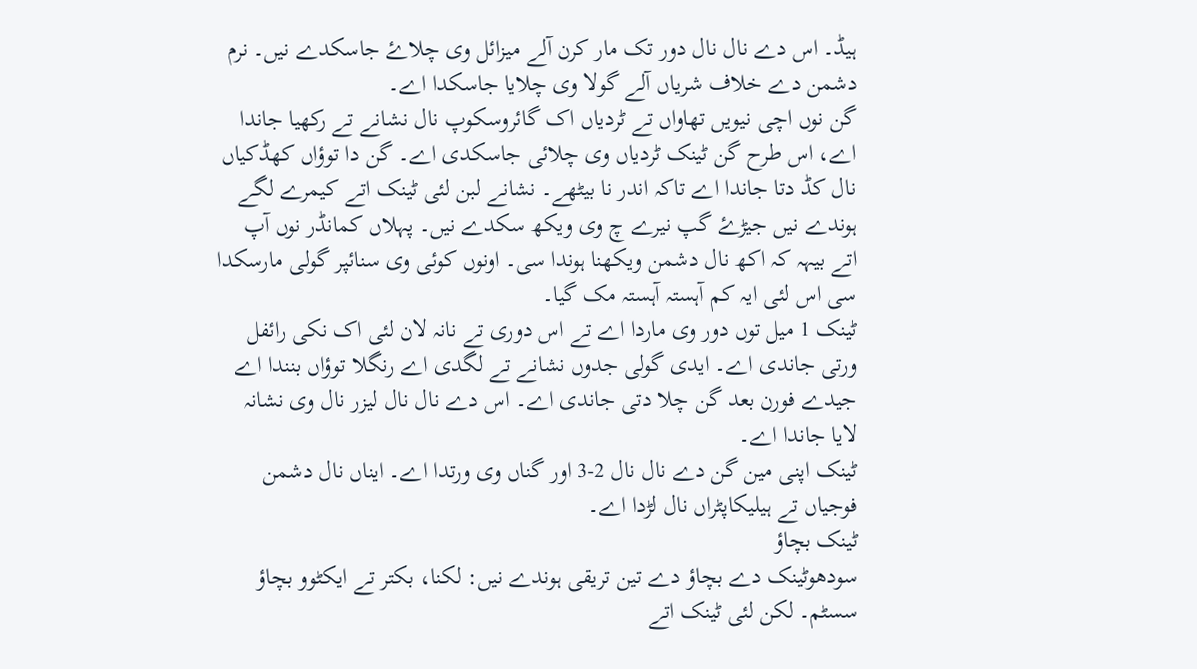ہیڈ۔ اس دے نال نال دور تک مار کرن آلے میزائل وی چلاۓ جاسکدے نیں۔ نرم دشمن دے خلاف شریاں آلے گولا وی چلایا جاسکدا اے۔
گن نوں اچی نیویں تھاواں تے ٹردیاں اک گائروسکوپ نال نشانے تے رکھیا جاندا اے، اس طرح گن ٹینک ٹردیاں وی چلائی جاسکدی اے۔ گن دا توؤاں کھڈکیاں نال کڈ دتا جاندا اے تاکہ اندر نا بیٹھے۔ نشانے لبن لئی ٹینک اتے کیمرے لگے ہوندے نیں جیڑۓ گپ نیرے چ وی ویکھ سکدے نیں۔ پہلاں کمانڈر نوں آپ اتے بیہہ کہ اکھ نال دشمن ویکھنا ہوندا سی۔ اونوں کوئی وی سنائپر گولی مارسکدا سی اس لئی ایہ کم آہستہ آہستہ مک گیا۔
ٹینک 1 میل توں دور وی ماردا اے تے اس دوری تے نانہ لان لئی اک نکی رائفل ورتی جاندی اے۔ ایدی گولی جدوں نشانے تے لگدی اے رنگلا توؤاں بنندا اے جیدے فورن بعد گن چلا دتی جاندی اے۔ اس دے نال نال لیزر نال وی نشانہ لایا جاندا اے۔
ٹینک اپنی مین گن دے نال نال 2-3 اور گناں وی ورتدا اے۔ ایناں نال دشمن فوجیاں تے ہیلیکاپٹراں نال لڑدا اے۔
ٹینک بچاؤ
سودھوٹینک دے بچاؤ دے تین تریقی ہوندے نیں: لکنا، بکتر تے ایکٹوو بچاؤ سسٹم۔ لکن لئی ٹینک اتے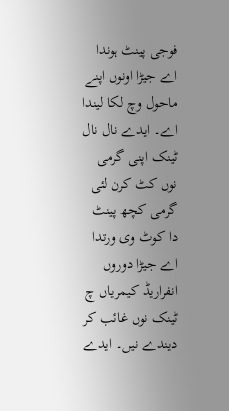فوجی پینٹ ہوندا اے جیڑا اونوں اپنے ماحول وچ لکا لیندا اے۔ ایدے نال نال ٹینک اپنی گرمی نوں کٹ کرن لئی گرمی کچھ پینٹ دا کوٹ وی ورتدا اے جیڑا دوروں انفراریڈ کیمریاں چ ٹینک نوں غائب کر دیندے نيں۔ ایدے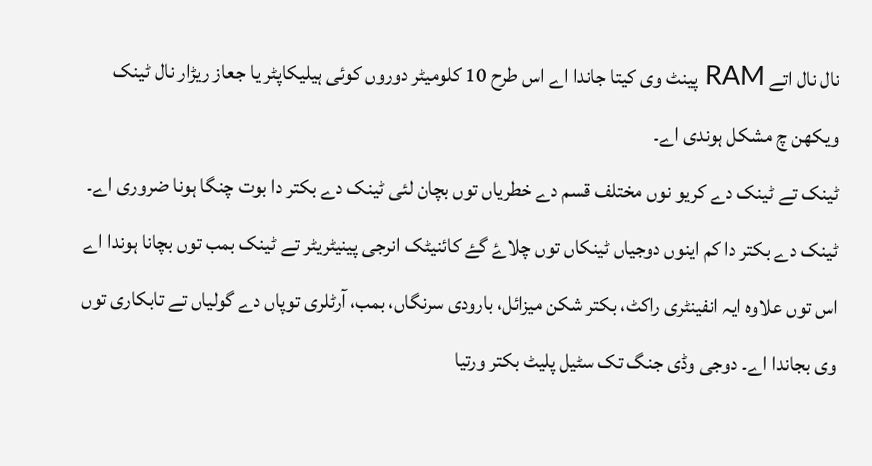نال نال اتے RAM پینٹ وی کیتا جاندا اے اس طرح 10 کلومیٹر دوروں کوئی ہیلیکاپٹر یا جعاز ریڑار نال ٹینک ویکھن چ مشکل ہوندی اے۔
ٹینک تے ٹینک دے کریو نوں مختلف قسم دے خطریاں توں بچان لئی ٹینک دے بکتر دا بوت چنگا ہونا ضروری اے۔ ٹینک دے بکتر دا کم اینوں دوجیاں ٹینکاں توں چلاۓ گۓ کائنیٹک انرجی پینیٹریٹر تے ٹینک بمب توں بچانا ہوندا اے اس توں علاوہ ایہ انفینٹری راکٹ، بکتر شکن میزائل، بارودی سرنگاں، بمب، آرٹلری توپاں دے گولیاں تے تابکاری توں وی بجاندا اے۔ دوجی وڈی جنگ تک سٹیل پلیٹ بکتر ورتیا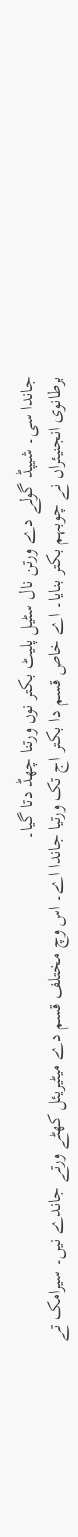جاندا سی۔ شیپڈ گولے دے ورتن نال سٹیل پلیٹ بکتر نوں ورتنا چھڈ دتا گیا۔
برطانوی انجنیئراں نے چوبہم بکتر بنایا۔ اے خاص قسم دا بکتر اج تک ورتیا جاندا اے۔ اس وچ مختلف قسم دے میٹیریئل کھٹے ورتے جاندے نیں۔ سیرامک تے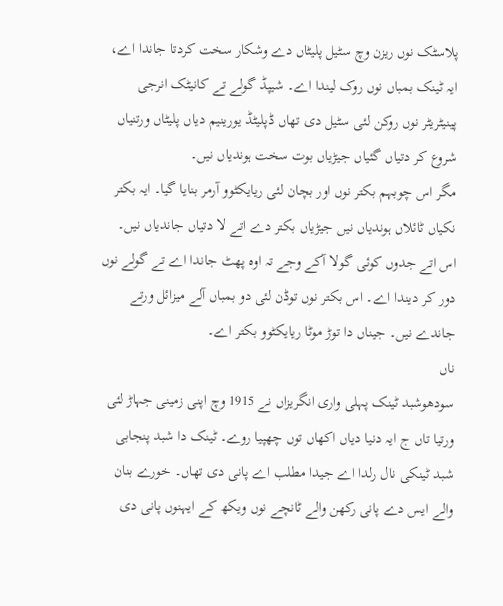پلاسٹک نوں ریزن وچ سٹیل پلیٹاں دے وشکار سخت کردتا جاندا اے، ایہ ٹینک بمباں نوں روک لیندا اے۔ شیپڈ گولے تے کانیٹک انرجی پینیٹریٹر نوں روکن لئی سٹیل دی تھاں ڈپلیٹڈ یورینیم دیاں پلیٹاں ورتنیاں شروع کر دتیاں گئیاں جیڑیاں بوت سخت ہوندیاں نيں۔
مگر اس چوبہم بکتر نوں اور بچان لئی ریایکٹوو آرمر بنایا گیا۔ ایہ بکتر نکیاں ٹائلاں ہوندیاں نیں جیڑياں بکتر دے اتے لا دتیاں جاندیاں نیں۔ اس اتے جدوں کوئی گولا آکے وجے تہ اوہ پھٹ جاندا اے تے گولے نوں دور کر دیندا اے۔ اس بکتر نوں توڈن لئی دو بمباں آلے میزائل ورتے جاندے نیں۔ جیناں دا توڑ موٹا ریایکٹوو بکتر اے۔
ناں
سودھوشبد ٹینک پہلی واری انگریزاں نے 1915 وچ اپنی زمینی جہاڑ لئی ورتیا تاں ج ایہ دنیا دیاں اکھاں توں چھپیا روے۔ ٹینک دا شبد پنجابی شبد ٹینکی نال رلدا اے جیدا مطلب اے پانی دی تھاں۔ خورے بنان والے ایس دے پانی رکھن والے ٹانچے نوں ویکھ کے ایہنوں پانی دی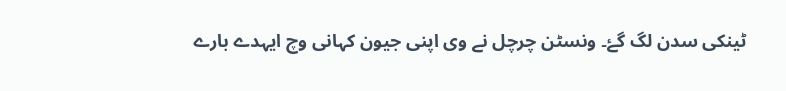ٹینکی سدن لگ گۓ۔ ونسٹن چرچل نے وی اپنی جیون کہانی وچ ایہدے بارے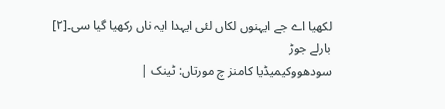لکھیا اے جے ایہنوں لکاں لئی ایہدا ایہ ناں رکھیا گیا سی۔[۲]
بارلے جوڑ
سودھووکیمیڈیا کامنز چ مورتاں: ٹینک |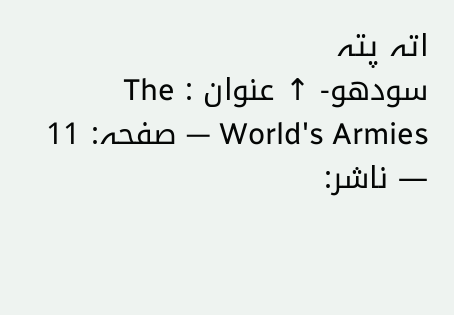اتہ پتہ
سودھو- ↑ عنوان : The World's Armies — صفحہ: 11 — ناشر: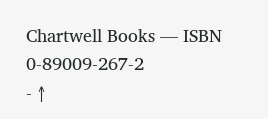Chartwell Books — ISBN 0-89009-267-2
- ↑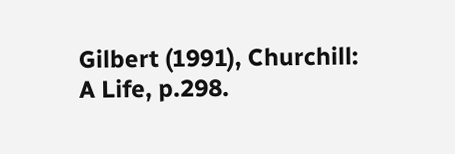Gilbert (1991), Churchill: A Life, p.298.